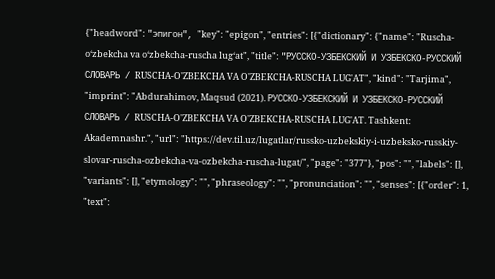{"headword": "эпигон", "key": "epigon", "entries": [{"dictionary": {"name": "Ruscha-oʻzbekcha va oʻzbekcha-ruscha lugʻat", "title": "РУССКО-УЗБЕКСКИЙ И УЗБЕКСКО-РУССКИЙ СЛОВАРЬ / RUSCHA-O'ZBEKCHA VA O'ZBEKCHA-RUSCHA LUG'AT", "kind": "Tarjima", "imprint": "Abdurahimov, Maqsud (2021). РУССКО-УЗБЕКСКИЙ И УЗБЕКСКО-РУССКИЙ СЛОВАРЬ / RUSCHA-O'ZBEKCHA VA O'ZBEKCHA-RUSCHA LUG'AT. Tashkent: Akademnashr.", "url": "https://dev.til.uz/lugatlar/russko-uzbekskiy-i-uzbeksko-russkiy-slovar-ruscha-ozbekcha-va-ozbekcha-ruscha-lugat/", "page": "377"}, "pos": "", "labels": [], "variants": [], "etymology": "", "phraseology": "", "pronunciation": "", "senses": [{"order": 1, "text":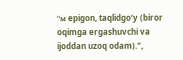"м epigon, taqlidgoʻy (biror oqimga ergashuvchi va ijoddan uzoq odam).",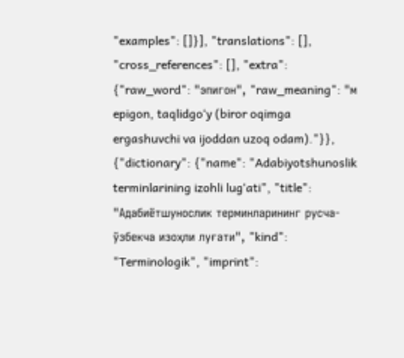"examples": []}], "translations": [], "cross_references": [], "extra": {"raw_word": "эпигон", "raw_meaning": "м epigon, taqlidgoʻy (biror oqimga ergashuvchi va ijoddan uzoq odam)."}}, {"dictionary": {"name": "Adabiyotshunoslik terminlarining izohli lugʻati", "title": "Адабиётшунослик терминларининг русча-ўзбекча изоҳли луғати", "kind": "Terminologik", "imprint":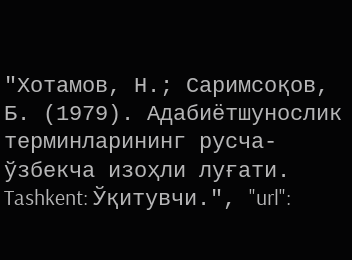"Хотамов, Н.; Саримсоқов, Б. (1979). Адабиётшунослик терминларининг русча-ўзбекча изоҳли луғати. Tashkent: Ўқитувчи.", "url":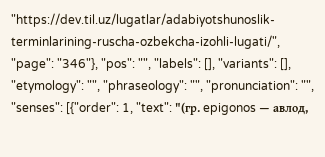"https://dev.til.uz/lugatlar/adabiyotshunoslik-terminlarining-ruscha-ozbekcha-izohli-lugati/", "page": "346"}, "pos": "", "labels": [], "variants": [], "etymology": "", "phraseology": "", "pronunciation": "", "senses": [{"order": 1, "text": "(гр. epigonos — авлод,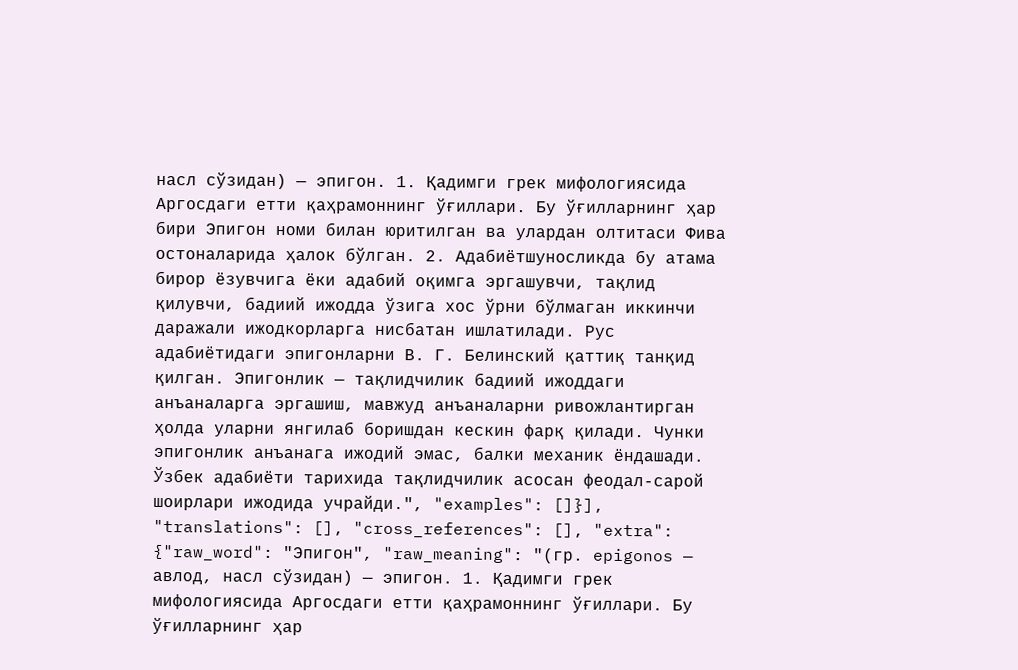насл сўзидан) — эпигон. 1. Қадимги грек мифологиясида Аргосдаги етти қаҳрамоннинг ўғиллари. Бу ўғилларнинг ҳар бири Эпигон номи билан юритилган ва улардан олтитаси Фива остоналарида ҳалок бўлган. 2. Адабиётшуносликда бу атама бирор ёзувчига ёки адабий оқимга эргашувчи, тақлид қилувчи, бадиий ижодда ўзига хос ўрни бўлмаган иккинчи даражали ижодкорларга нисбатан ишлатилади. Рус адабиётидаги эпигонларни В. Г. Белинский қаттиқ танқид қилган. Эпигонлик — тақлидчилик бадиий ижоддаги анъаналарга эргашиш, мавжуд анъаналарни ривожлантирган ҳолда уларни янгилаб боришдан кескин фарқ қилади. Чунки эпигонлик анъанага ижодий эмас, балки механик ёндашади. Ўзбек адабиёти тарихида тақлидчилик асосан феодал-сарой шоирлари ижодида учрайди.", "examples": []}], "translations": [], "cross_references": [], "extra": {"raw_word": "Эпигон", "raw_meaning": "(гр. epigonos — авлод, насл сўзидан) — эпигон. 1. Қадимги грек мифологиясида Аргосдаги етти қаҳрамоннинг ўғиллари. Бу ўғилларнинг ҳар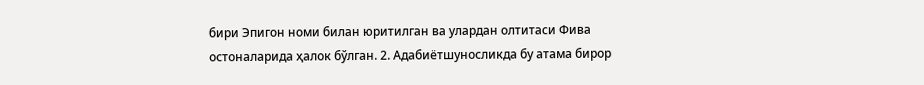бири Эпигон номи билан юритилган ва улардан олтитаси Фива остоналарида ҳалок бўлган. 2. Адабиётшуносликда бу атама бирор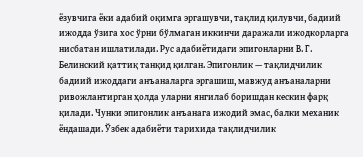ёзувчига ёки адабий оқимга эргашувчи, тақлид қилувчи, бадиий ижодда ўзига хос ўрни бўлмаган иккинчи даражали ижодкорларга нисбатан ишлатилади. Рус адабиётидаги эпигонларни В. Г. Белинский қаттиқ танқид қилган. Эпигонлик — тақлидчилик бадиий ижоддаги анъаналарга эргашиш, мавжуд анъаналарни ривожлантирган ҳолда уларни янгилаб боришдан кескин фарқ қилади. Чунки эпигонлик анъанага ижодий эмас, балки механик ёндашади. Ўзбек адабиёти тарихида тақлидчилик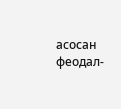асосан феодал-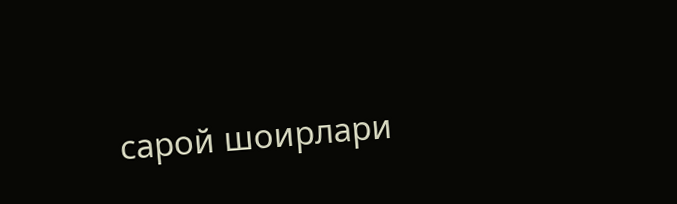сарой шоирлари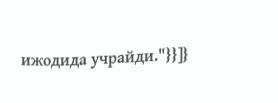ижодида учрайди."}}]}